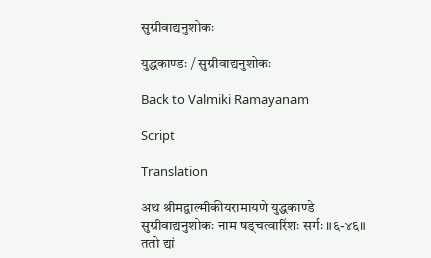सुग्रीवाद्यनुशोकः

युद्धकाण्डः / सुग्रीवाद्यनुशोकः

Back to Valmiki Ramayanam

Script

Translation

अथ श्रीमद्वाल्मीकीयरामायणे युद्धकाण्डे सुग्रीवाद्यनुशोकः नाम षड्चत्वारिंशः सर्गः ॥६-४६॥
ततो द्यां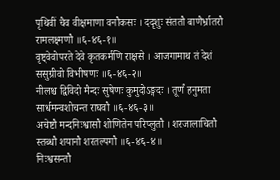पृथिवीं चैव वीक्षमाणा वनौकसः । ददृशुः संततौ बाणैर्भ्रातरौ रामलक्ष्मणौ ॥६-४६-१॥
वृष्ट्वेवोपरते देवे कृतकर्मणि राक्षसे । आजगामाथ तं देशं ससुग्रीवो विभीषणः ॥६-४६-२॥
नीलश्च द्विविदो मैन्दः सुषेणः कुमुदोऽङ्गदः । तूर्णं हनुमता सार्धमन्वशोचन्त राघवौ ॥६-४६-३॥
अचेष्टौ मन्दनिःश्वासौ शोणितेन परिप्लुतौ । शरजालाचितौ स्तब्धौ शयानौ शरतल्पगौ ॥६-४६-४॥
निःश्वसन्तौ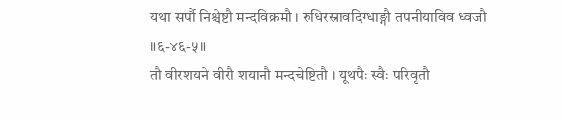यथा सर्पौ निश्चेष्टौ मन्दविक्रमौ । रुधिरस्रावदिग्धाङ्गौ तपनीयाविव ध्वजौ ॥६-४६-५॥
तौ वीरशयने वीरौ शयानौ मन्दचेष्टितौ । यूथपैः स्वैः परिवृतौ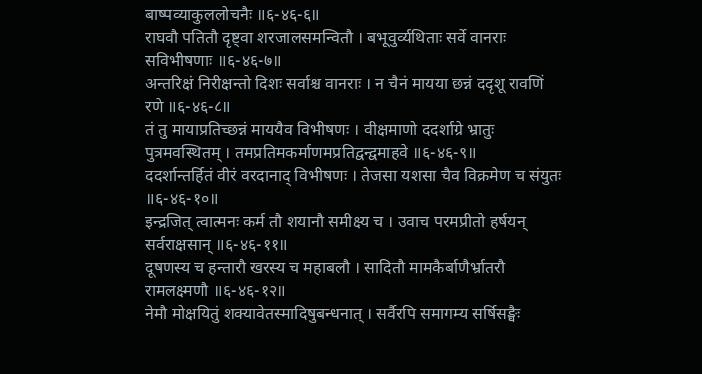बाष्पव्याकुललोचनैः ॥६-४६-६॥
राघवौ पतितौ दृष्ट्वा शरजालसमन्वितौ । बभूवुर्व्यथिताः सर्वे वानराः सविभीषणाः ॥६-४६-७॥
अन्तरिक्षं निरीक्षन्तो दिशः सर्वाश्च वानराः । न चैनं मायया छन्नं ददृशू रावणिं रणे ॥६-४६-८॥
तं तु मायाप्रतिच्छन्नं माययैव विभीषणः । वीक्षमाणो ददर्शाग्रे भ्रातुः पुत्रमवस्थितम् । तमप्रतिमकर्माणमप्रतिद्वन्द्वमाहवे ॥६-४६-९॥
ददर्शान्तर्हितं वीरं वरदानाद् विभीषणः । तेजसा यशसा चैव विक्रमेण च संयुतः ॥६-४६-१०॥
इन्द्रजित् त्वात्मनः कर्म तौ शयानौ समीक्ष्य च । उवाच परमप्रीतो हर्षयन् सर्वराक्षसान् ॥६-४६-११॥
दूषणस्य च हन्तारौ खरस्य च महाबलौ । सादितौ मामकैर्बाणैर्भ्रातरौ रामलक्ष्मणौ ॥६-४६-१२॥
नेमौ मोक्षयितुं शक्यावेतस्मादिषुबन्धनात् । सर्वैरपि समागम्य सर्षिसङ्घैः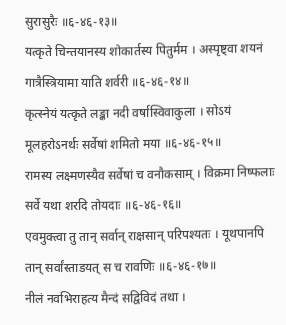सुरासुरैः ॥६-४६-१३॥
यत्कृते चिन्तयानस्य शोकार्तस्य पितुर्मम । अस्पृष्ट्वा शयनं गात्रैस्त्रियामा याति शर्वरी ॥६-४६-१४॥
कृत्स्नेयं यत्कृते लङ्का नदी वर्षास्विवाकुला । सोऽयं मूलहरोऽनर्थः सर्वेषां शमितो मया ॥६-४६-१५॥
रामस्य लक्ष्मणस्यैव सर्वेषां च वनौकसाम् । विक्रमा निष्फलाः सर्वे यथा शरदि तोयदाः ॥६-४६-१६॥
एवमुक्त्वा तु तान् सर्वान् राक्षसान् परिपश्यतः । यूथपानपि तान् सर्वांस्ताडयत् स च रावणिः ॥६-४६-१७॥
नीलं नवभिराहत्य मैन्दं सद्विविदं तथा ।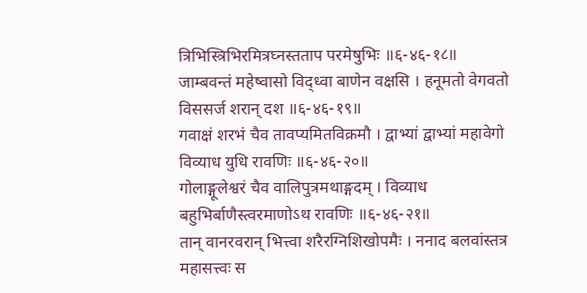त्रिभिस्त्रिभिरमित्रघ्नस्तताप परमेषुभिः ॥६-४६-१८॥
जाम्बवन्तं महेष्वासो विद्ध्वा बाणेन वक्षसि । हनूमतो वेगवतो विससर्ज शरान् दश ॥६-४६-१९॥
गवाक्षं शरभं चैव तावप्यमितविक्रमौ । द्वाभ्यां द्वाभ्यां महावेगो विव्याध युधि रावणिः ॥६-४६-२०॥
गोलाङ्गूलेश्वरं चैव वालिपुत्रमथाङ्गदम् । विव्याध बहुभिर्बाणैस्त्वरमाणोऽथ रावणिः ॥६-४६-२१॥
तान् वानरवरान् भित्त्वा शरैरग्निशिखोपमैः । ननाद बलवांस्तत्र महासत्त्वः स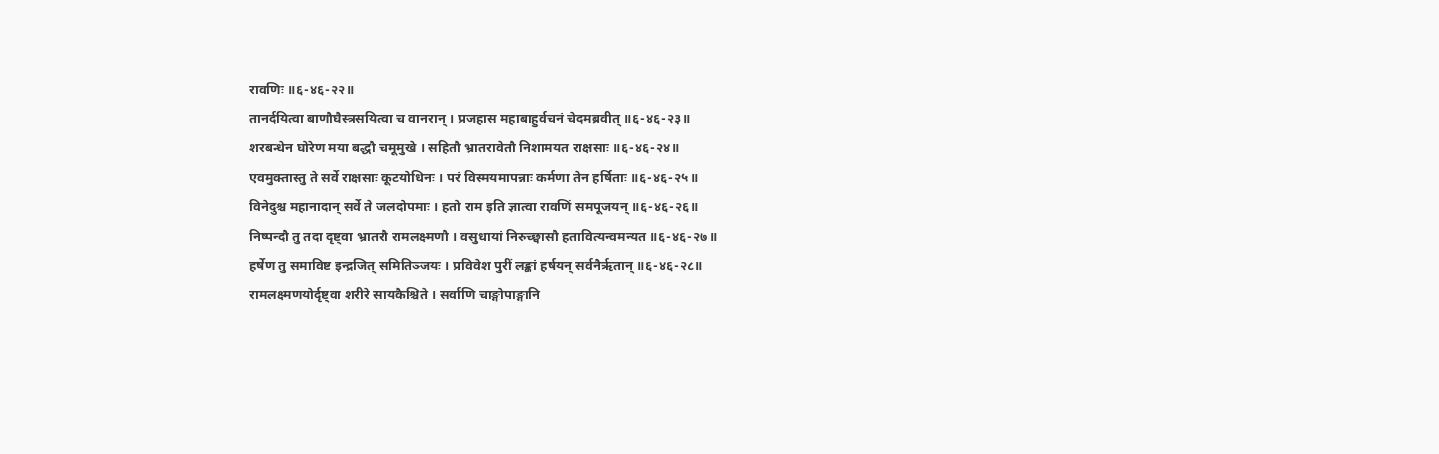रावणिः ॥६-४६-२२॥
तानर्दयित्वा बाणौघैस्त्रसयित्वा च वानरान् । प्रजहास महाबाहुर्वचनं चेदमब्रवीत् ॥६-४६-२३॥
शरबन्धेन घोरेण मया बद्धौ चमूमुखे । सहितौ भ्रातरावेतौ निशामयत राक्षसाः ॥६-४६-२४॥
एवमुक्तास्तु ते सर्वे राक्षसाः कूटयोधिनः । परं विस्मयमापन्नाः कर्मणा तेन हर्षिताः ॥६-४६-२५॥
विनेदुश्च महानादान् सर्वे ते जलदोपमाः । हतो राम इति ज्ञात्वा रावणिं समपूजयन् ॥६-४६-२६॥
निष्पन्दौ तु तदा दृष्ट्वा भ्रातरौ रामलक्ष्मणौ । वसुधायां निरुच्छ्वासौ हतावित्यन्वमन्यत ॥६-४६-२७॥
हर्षेण तु समाविष्ट इन्द्रजित् समितिञ्जयः । प्रविवेश पुरीं लङ्कां हर्षयन् सर्वनैर्ऋतान् ॥६-४६-२८॥
रामलक्ष्मणयोर्दृष्ट्वा शरीरे सायकैश्चिते । सर्वाणि चाङ्गोपाङ्गानि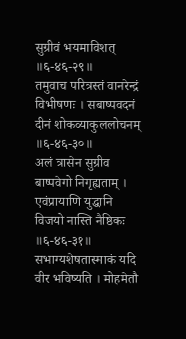सुग्रीवं भयमाविशत् ॥६-४६-२९॥
तमुवाच परित्रस्तं वानरेन्द्रं विभीषणः । सबाष्पवदनं दीनं शोकव्याकुललोचनम् ॥६-४६-३०॥
अलं त्रासेन सुग्रीव बाष्पवेगो निगृह्यताम् । एवंप्रायाणि युद्धानि विजयो नास्ति नैष्ठिकः ॥६-४६-३१॥
सभाग्यशेषतास्माकं यदि वीर भविष्यति । मोहमेतौ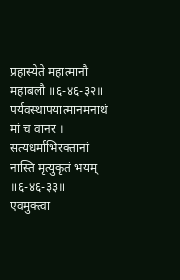प्रहास्येते महात्मानौ महाबलौ ॥६-४६-३२॥
पर्यवस्थापयात्मानमनाथं मां च वानर । सत्यधर्माभिरक्तानां नास्ति मृत्युकृतं भयम् ॥६-४६-३३॥
एवमुक्त्वा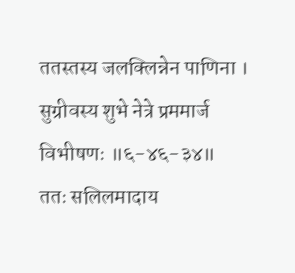ततस्तस्य जलक्लिन्नेन पाणिना । सुग्रीवस्य शुभे नेत्रे प्रममार्ज विभीषणः ॥६-४६-३४॥
ततः सलिलमादाय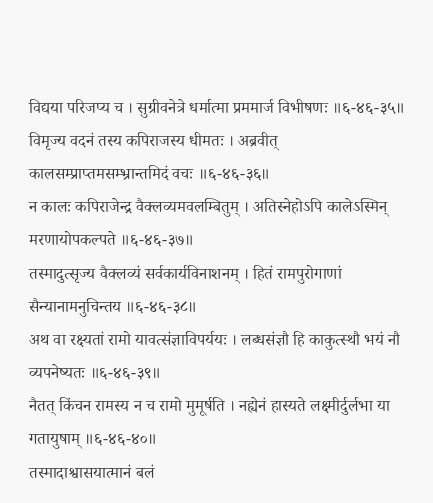विद्यया परिजप्य च । सुग्रीवनेत्रे धर्मात्मा प्रममार्ज विभीषणः ॥६-४६-३५॥
विमृज्य वदनं तस्य कपिराजस्य धीमतः । अब्रवीत् कालसम्प्राप्तमसम्भ्रान्तमिदं वचः ॥६-४६-३६॥
न कालः कपिराजेन्द्र वैक्लव्यमवलम्बितुम् । अतिस्नेहोऽपि कालेऽस्मिन् मरणायोपकल्पते ॥६-४६-३७॥
तस्मादुत्सृज्य वैक्लव्यं सर्वकार्यविनाशनम् । हितं रामपुरोगाणां सैन्यानामनुचिन्तय ॥६-४६-३८॥
अथ वा रक्ष्यतां रामो यावत्संज्ञाविपर्ययः । लब्धसंज्ञौ हि काकुत्स्थौ भयं नौ व्यपनेष्यतः ॥६-४६-३९॥
नैतत् किंचन रामस्य न च रामो मुमूर्षति । नह्येनं हास्यते लक्ष्मीर्दुर्लभा या गतायुषाम् ॥६-४६-४०॥
तस्मादाश्वासयात्मानं बलं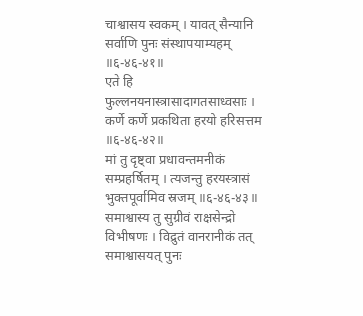चाश्वासय स्वकम् । यावत् सैन्यानि सर्वाणि पुनः संस्थापयाम्यहम् ॥६-४६-४१॥
एते हि फुल्लनयनास्त्रासादागतसाध्वसाः । कर्णे कर्णे प्रकथिता हरयो हरिसत्तम ॥६-४६-४२॥
मां तु दृष्ट्वा प्रधावन्तमनीकं सम्प्रहर्षितम् । त्यजन्तु हरयस्त्रासं भुक्तपूर्वामिव स्रजम् ॥६-४६-४३॥
समाश्वास्य तु सुग्रीवं राक्षसेन्द्रो विभीषणः । विद्रुतं वानरानीकं तत् समाश्वासयत् पुनः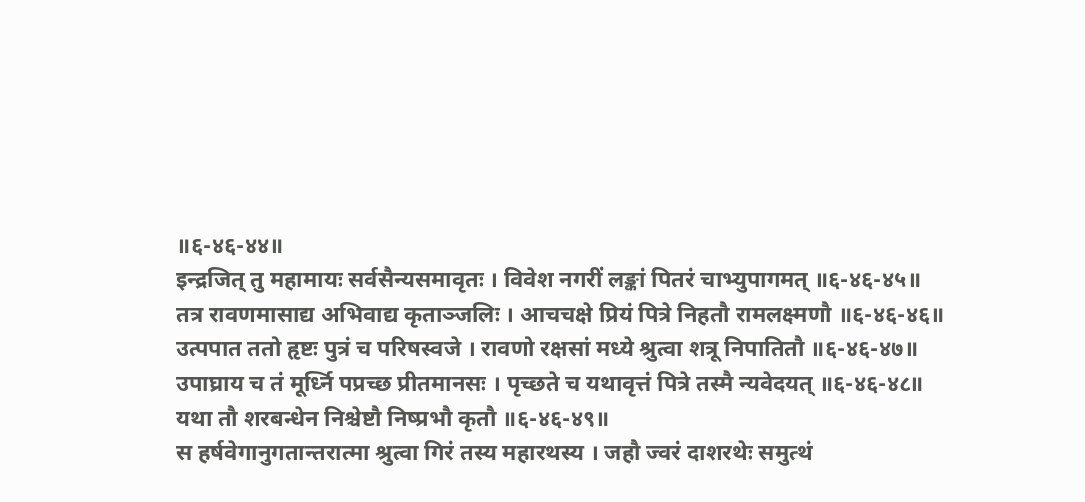॥६-४६-४४॥
इन्द्रजित् तु महामायः सर्वसैन्यसमावृतः । विवेश नगरीं लङ्कां पितरं चाभ्युपागमत् ॥६-४६-४५॥
तत्र रावणमासाद्य अभिवाद्य कृताञ्जलिः । आचचक्षे प्रियं पित्रे निहतौ रामलक्ष्मणौ ॥६-४६-४६॥
उत्पपात ततो हृष्टः पुत्रं च परिषस्वजे । रावणो रक्षसां मध्ये श्रुत्वा शत्रू निपातितौ ॥६-४६-४७॥
उपाघ्राय च तं मूर्ध्नि पप्रच्छ प्रीतमानसः । पृच्छते च यथावृत्तं पित्रे तस्मै न्यवेदयत् ॥६-४६-४८॥
यथा तौ शरबन्धेन निश्चेष्टौ निष्प्रभौ कृतौ ॥६-४६-४९॥
स हर्षवेगानुगतान्तरात्मा श्रुत्वा गिरं तस्य महारथस्य । जहौ ज्वरं दाशरथेः समुत्थं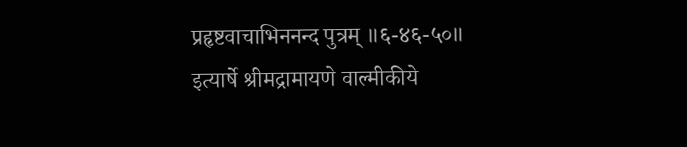प्रहृष्टवाचाभिननन्द पुत्रम् ॥६-४६-५०॥
इत्यार्षे श्रीमद्रामायणे वाल्मीकीये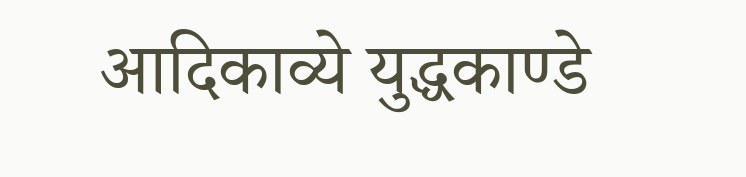आदिकाव्ये युद्धकाण्डे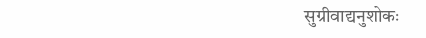सुग्रीवाद्यनुशोकः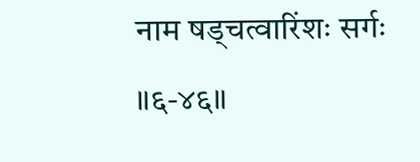नाम षड्चत्वारिंशः सर्गः ॥६-४६॥